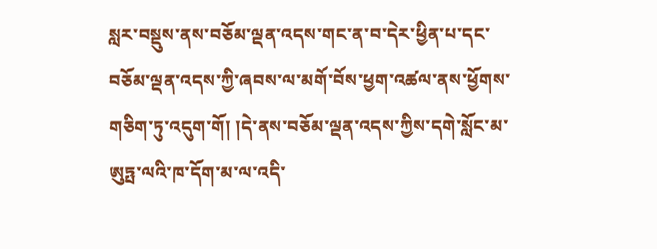སླར་བསྡུས་ནས་བཅོམ་ལྡན་འདས་གང་ན་བ་དེར་ཕྱིན་པ་དང་བཅོམ་ལྡན་འདས་ཀྱི་ཞབས་ལ་མགོ་བོས་ཕྱག་འཚལ་ནས་ཕྱོགས་གཅིག་ཏུ་འདུག་གོ། །དེ་ནས་བཅོམ་ལྡན་འདས་ཀྱིས་དགེ་སློང་མ་ཨུཏྤ་ལའི་ཁ་དོག་མ་ལ་འདི་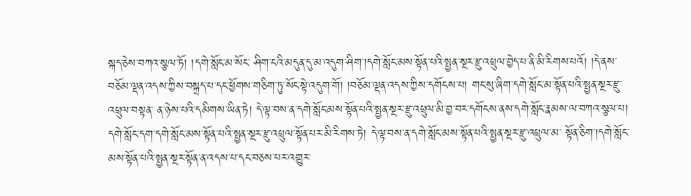སྐད་ཅེས་བཀའ་སྩལ་ཏོ། །དགེ་སློང་མ་སོང་ ཤིག་ངའི་མདུན་དུ་མ་འདུག་ཤིག་།དགེ་སློང་མས་སྟོན་པའི་སྤྱན་སྔར་རྫུ་འཕྲུལ་བྱེད་པ་ནི་མི་རིགས་པའོ། །དེ་ནས་བཅོམ་ལྡན་འདས་ཀྱིས་བསྐྲད་པ་དང་ཕྱོགས་གཅིག་ཏུ་སོང་སྟེ་འདུག་གོ། །བཅོམ་ལྡན་འདས་ཀྱིས་དགོངས་པ། གང་སུ་ཞིག་དགེ་སློང་མ་སྟོན་པའི་སྤྱན་སྔར་རྫུ་འཕྲུལ་བསྟན་ ན་ཉེས་པའི་དམིགས་ཡིན་ཏེ། དེ་ལྟ་བས་ན་དགེ་སློང་མས་སྟོན་པའི་སྤྱན་སྔར་རྫུ་འཕྲུལ་མི་བྱ་བར་དགོངས་ནས་དགེ་སློང་རྣམས་ལ་བཀའ་སྩལ་པ། དགེ་སློང་དག་དགེ་སློང་མས་སྟོན་པའི་སྤྱན་སྔར་རྫུ་འཕྲུལ་སྟོན་པར་མི་རིགས་ཏེ། དེ་ལྟ་བས་ན་དགེ་སློང་མས་སྟོན་པའི་སྤྱན་སྔར་རྫུ་འཕྲུལ་མ་ སྟོན་ཅིག་།དགེ་སློང་མས་སྟོན་པའི་སྤྱན་སྔར་སྟོན་ན་འདས་པ་དང་བཅས་པར་འགྱུར་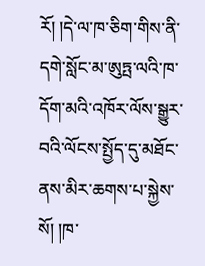རོ། །དེ་ལ་ཁ་ཅིག་གིས་ནི་དགེ་སློང་མ་ཨུཏྤ་ལའི་ཁ་དོག་མའི་འཁོར་ལོས་སྒྱུར་བའི་ལོངས་སྤྱོད་དུ་མཐོང་ནས་མིར་ཆགས་པ་སྐྱེས་སོ། །ཁ་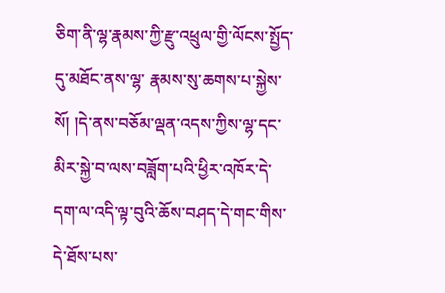ཅིག་ནི་ལྷ་རྣམས་ཀྱི་རྫུ་འཕྲུལ་གྱི་ལོངས་སྤྱོད་དུ་མཐོང་ནས་ལྷ་ རྣམས་སུ་ཆགས་པ་སྐྱེས་སོ། །དེ་ནས་བཅོམ་ལྡན་འདས་ཀྱིས་ལྷ་དང་མིར་སྐྱེ་བ་ལས་བཟློག་པའི་ཕྱིར་འཁོར་དེ་དག་ལ་འདི་ལྟ་བུའི་ཆོས་བཤད་དེ་གང་གིས་དེ་ཐོས་པས་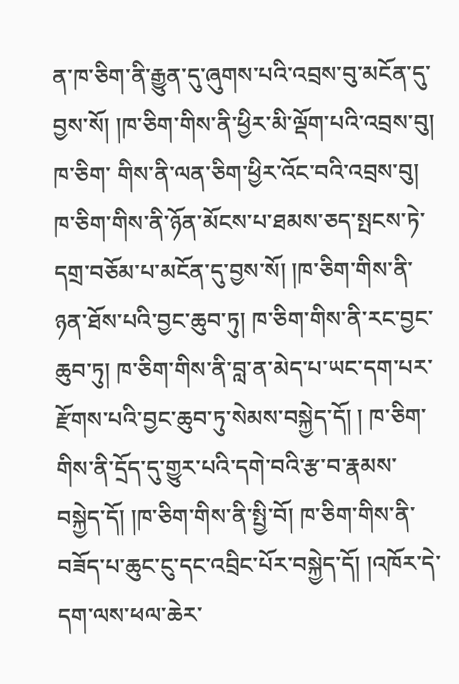ན་ཁ་ཅིག་ནི་རྒྱུན་དུ་ཞུགས་པའི་འབྲས་བུ་མངོན་དུ་བྱས་སོ། །ཁ་ཅིག་གིས་ནི་ཕྱིར་མི་ལྡོག་པའི་འབྲས་བུ། ཁ་ཅིག་ གིས་ནི་ལན་ཅིག་ཕྱིར་འོང་བའི་འབྲས་བུ། ཁ་ཅིག་གིས་ནི་ཉོན་མོངས་པ་ཐམས་ཅད་སྤངས་ཏེ་དགྲ་བཅོམ་པ་མངོན་དུ་བྱས་སོ། །ཁ་ཅིག་གིས་ནི་ཉན་ཐོས་པའི་བྱང་ཆུབ་ཏུ། ཁ་ཅིག་གིས་ནི་རང་བྱང་ཆུབ་ཏུ། ཁ་ཅིག་གིས་ནི་བླ་ན་མེད་པ་ཡང་དག་པར་རྫོགས་པའི་བྱང་ཆུབ་ཏུ་སེམས་བསྐྱེད་དོ། ། ཁ་ཅིག་གིས་ནི་དྲོད་དུ་གྱུར་པའི་དགེ་བའི་རྩ་བ་རྣམས་བསྐྱེད་དོ། །ཁ་ཅིག་གིས་ནི་སྤྱི་བོ། ཁ་ཅིག་གིས་ནི་བཟོད་པ་ཆུང་ངུ་དང་འབྲིང་པོར་བསྐྱེད་དོ། །འཁོར་དེ་དག་ལས་ཕལ་ཆེར་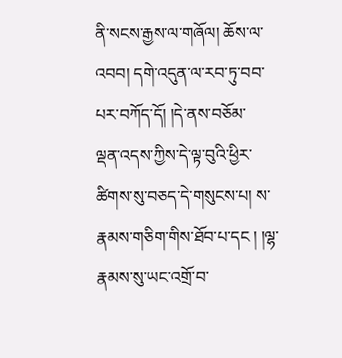ནི་སངས་རྒྱས་ལ་གཞོལ། ཆོས་ལ་འབབ། དགེ་འདུན་ལ་རབ་ཏུ་བབ་པར་བཀོད་དོ། །དེ་ནས་བཅོམ་
ལྡན་འདས་ཀྱིས་དེ་ལྟ་བུའི་ཕྱིར་ཚིགས་སུ་བཅད་དེ་གསུངས་པ། ས་རྣམས་གཅིག་གིས་ཐོབ་པ་དང ། །ལྷ་རྣམས་སུ་ཡང་འགྲོ་བ་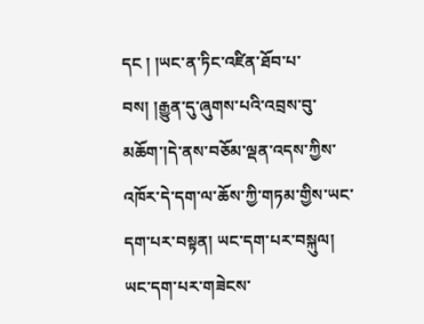དང ། །ཡང་ན་ཏིང་འཛིན་ཐོབ་པ་བས། །རྒྱུན་དུ་ཞུགས་པའི་འབྲས་བུ་མཆོག་།དེ་ནས་བཅོམ་ལྡན་འདས་ཀྱིས་འཁོར་དེ་དག་ལ་ཆོས་ཀྱི་གཏམ་གྱིས་ཡང་ དག་པར་བསྟན། ཡང་དག་པར་བསྐུལ། ཡང་དག་པར་གཟེངས་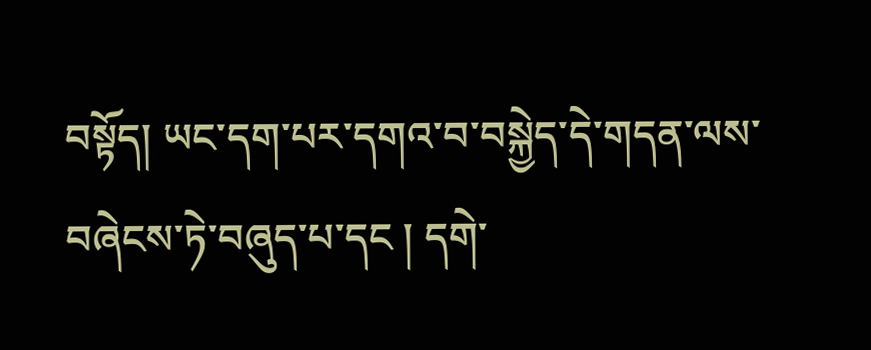བསྟོད། ཡང་དག་པར་དགའ་བ་བསྐྱེད་དེ་གདན་ལས་བཞེངས་ཏེ་བཞུད་པ་དང ། དགེ་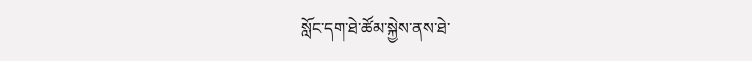སློང་དག་ཐེ་ཚོམ་སྐྱེས་ནས་ཐེ་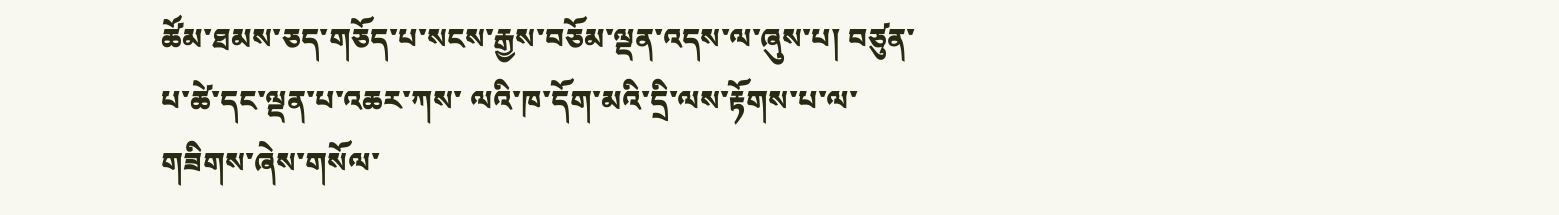ཚོམ་ཐམས་ཅད་གཅོད་པ་སངས་རྒྱས་བཅོམ་ལྡན་འདས་ལ་ཞུས་པ། བཙུན་པ་ཚེ་དང་ལྡན་པ་འཆར་ཀས་ ལའི་ཁ་དོག་མའི་དྲི་ལས་རྟོགས་པ་ལ་གཟིགས་ཞེས་གསོལ་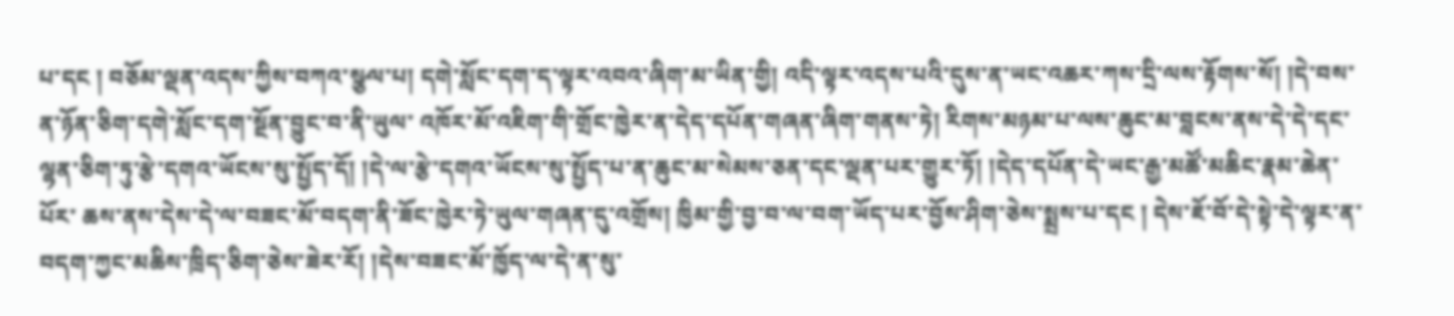པ་དང ། བཅོམ་ལྡན་འདས་ཀྱིས་བཀའ་སྩལ་པ། དགེ་སློང་དག་ད་ལྟར་འབའ་ཞིག་མ་ཡིན་གྱི། འདི་ལྟར་འདས་པའི་དུས་ན་ཡང་འཆར་ཀས་དྲི་ལས་རྟོགས་སོ། །དེ་བས་ན་ཉོན་ཅིག་དགེ་སློང་དག་སྔོན་བྱུང་བ་ནི་ཡུལ་ འཁོར་མོ་འཇིག་གི་གྲོང་ཁྱེར་ན་དེད་དཔོན་གཞན་ཞིག་གནས་ཏེ། རིགས་མཉམ་པ་ལས་ཆུང་མ་བླངས་ནས་དེ་དེ་དང་ལྷན་ཅིག་ཏུ་རྩེ་དགའ་ཡོངས་སུ་སྤྱོད་དོ། །དེ་ལ་རྩེ་དགའ་ཡོངས་སུ་སྤྱོད་པ་ན་ཆུང་མ་སེམས་ཅན་དང་ལྡན་པར་གྱུར་ཏོ། །དེད་དཔོན་དེ་ཡང་རྒྱ་མཚོ་མཆིང་རྣམ་ཆེན་པོར་ ཆས་ནས་དེས་དེ་ལ་བཟང་མོ་བདག་ནི་ཟོང་ཁྱེར་ཏེ་ཡུལ་གཞན་དུ་འགྲོས། ཁྱིམ་གྱི་བྱ་བ་ལ་བག་ཡོད་པར་བྱོས་ཤིག་ཅེས་སྨྲས་པ་དང ། དེས་ཇོ་བོ་དེ་སྟེ་དེ་ལྟར་ན་བདག་ཀྱང་མཆིས་ཁྲིད་ཅིག་ཅེས་ཟེར་རོ། །དེས་བཟང་མོ་ཁྱོད་ལ་དེ་ན་སུ་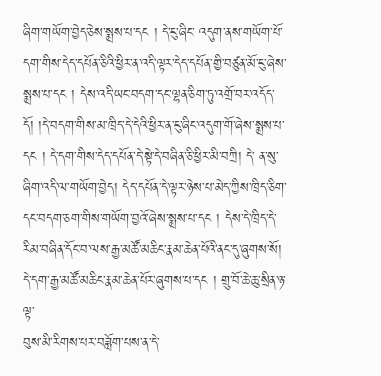ཞིག་གཡོག་བྱེད་ཅེས་སྨྲས་པ་དང ། དེ་ངུ་ཞིང་ འདུག་ནས་གཡོག་པོ་དག་གིས་དེད་དཔོན་ཅིའི་ཕྱིར་ན་འདི་ལྟར་དེད་དཔོན་གྱི་བཙུན་མོ་ངུ་ཞེས་སྨྲས་པ་དང ། དེས་འདི་ཡང་བདག་དང་ལྷན་ཅིག་ཏུ་འགྲོ་བར་འདོད་དོ། །དེ་བདག་གིས་མ་ཁྲིད་དེ་དེའི་ཕྱིར་ན་ངུ་ཞིང་འདུག་གོ་ཞེས་སྨྲས་པ་དང ། དེ་དག་གིས་དེད་དཔོན་དེ་སྟེ་དེ་བཞིན་ཅི་ཕྱིར་མི་བཀྲི། དེ་ ན་སུ་ཞིག་འདི་ལ་གཡོག་བྱེད། དེད་དཔོན་དེ་ལྟར་ཉེས་པ་མེད་ཀྱིས་ཁྲིད་ཅིག་དང་བདག་ཅག་གིས་གཡོག་བྱའོ་ཞེས་སྨྲས་པ་དང ། དེས་དེ་ཁྲིད་དེ་རིམ་བཞིན་དོང་བ་ལས་རྒྱ་མཚོ་མཆིང་རྣམ་ཆེན་པོའི་ནང་དུ་ཞུགས་སོ། དེ་དག་རྒྱ་མཚོ་མཆིང་རྣམ་ཆེན་པོར་ཞུགས་པ་དང ། གྲུ་བོ་ཆེ་ཆུ་སྲིན་ཉ་ལྟ་
བུས་མི་རིགས་པར་བཟློག་པས་ན་དེ་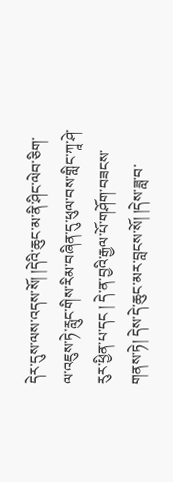དེར་དུས་ལས་འདས་སོ། །དེའི་ཆུང་མ་ནི་ཤིང་ལེབ་ཅིག་ལ་འཇུས་ཏེ་རླུང་གིས་རིམ་བཞིན་དུ་ཕུལ་བས་གླིང་ཀཱ་ཤེ་རུར་ཕྱིན་པ་དང ། དེ་ན་བྱའི་རྒྱལ་པོ་གཤོག་བཟངས་གནས་ཏེ། དེས་དེ་ཆུང་མར་བླངས་སོ། །དེས་ཟླ་བ་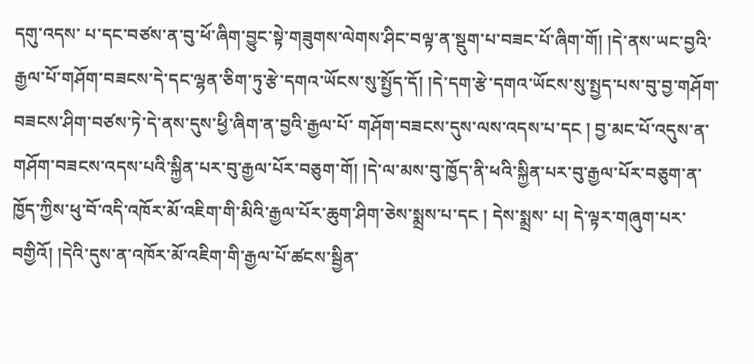དགུ་འདས་ པ་དང་བཙས་ན་བུ་ཕོ་ཞིག་བྱུང་སྟེ་གཟུགས་ལེགས་ཤིང་བལྟ་ན་སྡུག་པ་བཟང་པོ་ཞིག་གོ། །དེ་ནས་ཡང་བྱའི་རྒྱལ་པོ་གཤོག་བཟངས་དེ་དང་ལྷན་ཅིག་ཏུ་རྩེ་དགའ་ཡོངས་སུ་སྤྱོད་དོ། །དེ་དག་རྩེ་དགའ་ཡོངས་སུ་སྤྱད་པས་བུ་བྱ་གཤོག་བཟངས་ཤིག་བཙས་ཏེ་དེ་ནས་དུས་ཕྱི་ཞིག་ན་བྱའི་རྒྱལ་པོ་ གཤོག་བཟངས་དུས་ལས་འདས་པ་དང ། བྱ་མང་པོ་འདུས་ན་གཤོག་བཟངས་འདས་པའི་སྐྱིན་པར་བུ་རྒྱལ་པོར་བཅུག་གོ། །དེ་ལ་མས་བུ་ཁྱོད་ནི་ཕའི་སྐྱིན་པར་བུ་རྒྱལ་པོར་བཅུག་ན་ཁྱོད་ཀྱིས་ཕུ་བོ་འདི་འཁོར་མོ་འཇིག་གི་མིའི་རྒྱལ་པོར་ཆུག་ཤིག་ཅེས་སྨྲས་པ་དང ། དེས་སྨྲས་ པ། དེ་ལྟར་གཞུག་པར་བགྱིའོ། །དེའི་དུས་ན་འཁོར་མོ་འཇིག་གི་རྒྱལ་པོ་ཚངས་སྦྱིན་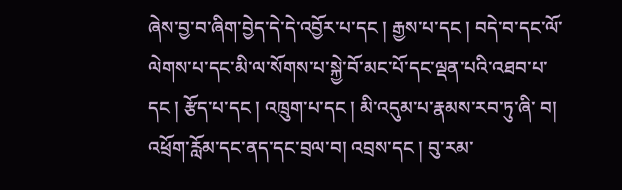ཞེས་བྱ་བ་ཞིག་བྱེད་དེ་དེ་འབྱོར་པ་དང ། རྒྱས་པ་དང ། བདེ་བ་དང་ལོ་ལེགས་པ་དང་མི་ལ་སོགས་པ་སྐྱེ་བོ་མང་པོ་དང་ལྡན་པའི་འཐབ་པ་དང ། རྩོད་པ་དང ། འཁྲུག་པ་དང ། མི་འདུམ་པ་རྣམས་རབ་ཏུ་ཞི་ བ། འཕྲོག་རློམ་དང་ནད་དང་བྲལ་བ། འབྲས་དང ། བུ་རམ་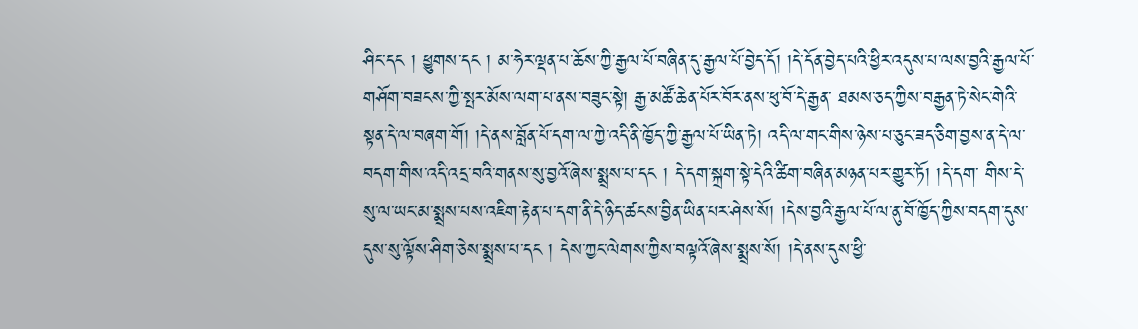ཤིང་དང ། ཕྱུགས་དང ། མ་ཧེར་ལྡན་པ་ཆོས་ཀྱི་རྒྱལ་པོ་བཞིན་དུ་རྒྱལ་པོ་བྱེད་དོ། །དེ་དོན་བྱེད་པའི་ཕྱིར་འདུས་པ་ལས་བྱའི་རྒྱལ་པོ་གཤོག་བཟངས་ཀྱི་སྤར་མོས་ལག་པ་ནས་བཟུང་སྟེ། རྒྱ་མཚོ་ཆེན་པོར་བོར་ནས་ཕུ་བོ་དེ་རྒྱན་ ཐམས་ཅད་ཀྱིས་བརྒྱན་ཏེ་སེང་གེའི་སྟན་དེ་ལ་བཞག་གོ། །དེ་ནས་བློན་པོ་དག་ལ་ཀྱེ་འདི་ནི་ཁྱོད་ཀྱི་རྒྱལ་པོ་ཡིན་ཏེ། འདི་ལ་གང་གིས་ཉེས་པ་ཅུང་ཟད་ཅིག་བྱས་ན་དེ་ལ་བདག་གིས་འདི་འདྲ་བའི་གནས་སུ་བྱའོ་ཞེས་སྨྲས་པ་དང ། དེ་དག་སྐྲག་སྟེ་དེའི་ཚིག་བཞིན་མཉན་པར་གྱུར་ཏོ། །དེ་དག་ གིས་དེ་སུ་ལ་ཡང་མ་སྨྲས་པས་འཇིག་རྟེན་པ་དག་ནི་དེ་ཉིད་ཚངས་བྱིན་ཡིན་པར་ཤེས་སོ། །དེས་བྱའི་རྒྱལ་པོ་ལ་ནུ་བོ་ཁྱོད་ཀྱིས་བདག་དུས་དུས་སུ་ལྟོས་ཤིག་ཅེས་སྨྲས་པ་དང ། དེས་ཀྱང་ལེགས་ཀྱིས་བལྟའོ་ཞེས་སྨྲས་སོ། །དེ་ནས་དུས་ཕྱི་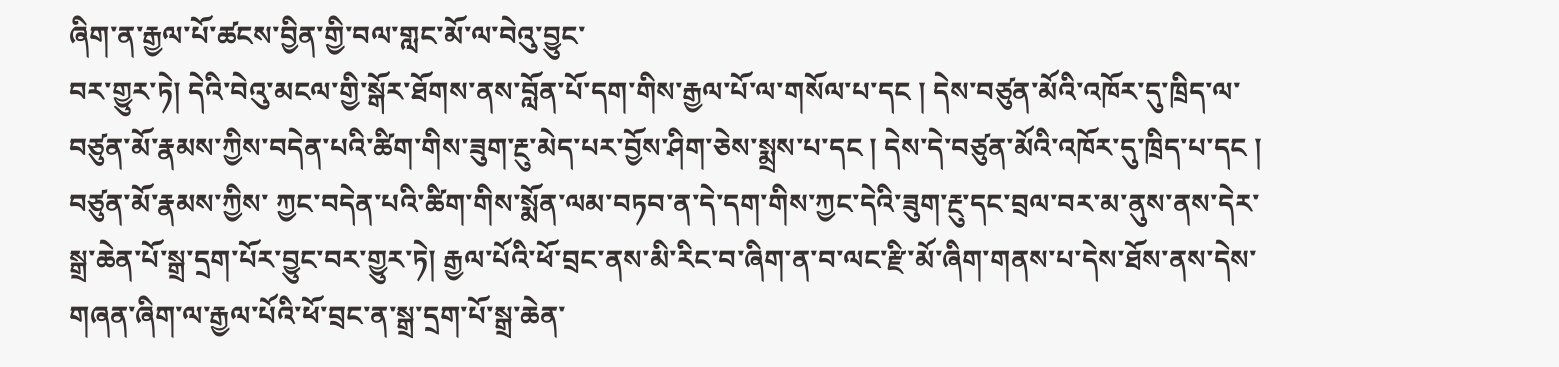ཞིག་ན་རྒྱལ་པོ་ཚངས་བྱིན་གྱི་བལ་གླང་མོ་ལ་བེའུ་བྱུང་
བར་གྱུར་ཏེ། དེའི་བེའུ་མངལ་གྱི་སྒོར་ཐོགས་ནས་བློན་པོ་དག་གིས་རྒྱལ་པོ་ལ་གསོལ་པ་དང ། དེས་བཙུན་མོའི་འཁོར་དུ་ཁྲིད་ལ་བཙུན་མོ་རྣམས་ཀྱིས་བདེན་པའི་ཚིག་གིས་ཟུག་རྔུ་མེད་པར་བྱོས་ཤིག་ཅེས་སྨྲས་པ་དང ། དེས་དེ་བཙུན་མོའི་འཁོར་དུ་ཁྲིད་པ་དང ། བཙུན་མོ་རྣམས་ཀྱིས་ ཀྱང་བདེན་པའི་ཚིག་གིས་སྨོན་ལམ་བཏབ་ན་དེ་དག་གིས་ཀྱང་དེའི་ཟུག་རྔུ་དང་བྲལ་བར་མ་ནུས་ནས་དེར་སྒྲ་ཆེན་པོ་སྒྲ་དྲག་པོར་བྱུང་བར་གྱུར་ཏེ། རྒྱལ་པོའི་ཕོ་བྲང་ནས་མི་རིང་བ་ཞིག་ན་བ་ལང་རྫི་མོ་ཞིག་གནས་པ་དེས་ཐོས་ནས་དེས་གཞན་ཞིག་ལ་རྒྱལ་པོའི་ཕོ་བྲང་ན་སྒྲ་དྲག་པོ་སྒྲ་ཆེན་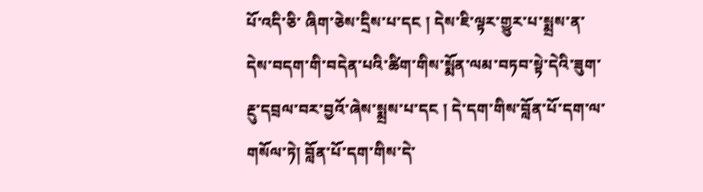པོ་འདི་ཅི་ ཞིག་ཅེས་དྲིས་པ་དང ། དེས་ཇི་ལྟར་གྱུར་པ་སྨྲས་ན་དེས་བདག་གི་བདེན་པའི་ཚིག་གིས་སྨོན་ལམ་བཏབ་སྟེ་དེའི་ཟུག་རྔུ་དབྲལ་བར་བྱའོ་ཞེས་སྨྲས་པ་དང ། དེ་དག་གིས་བློན་པོ་དག་ལ་གསོལ་ཏེ། བློན་པོ་དག་གིས་དེ་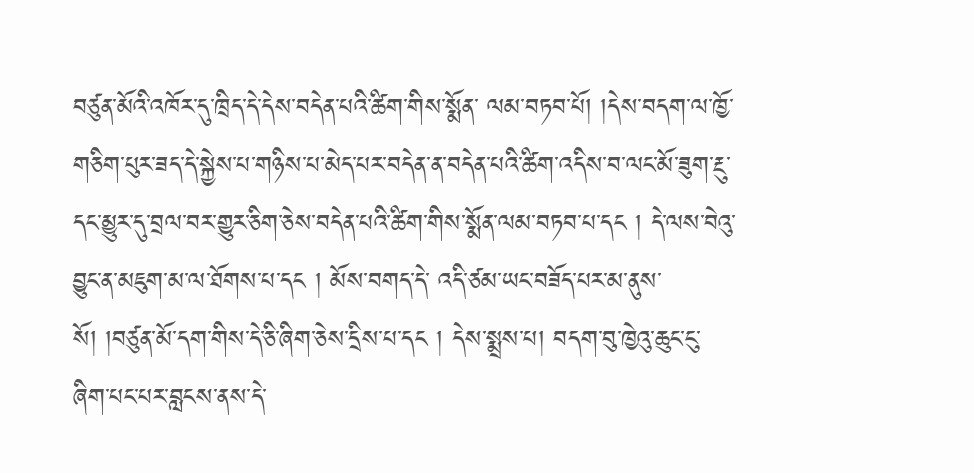བཙུན་མོའི་འཁོར་དུ་ཁྲིད་དེ་དེས་བདེན་པའི་ཚིག་གིས་སྨོན་ ལམ་བཏབ་པོ། །དེས་བདག་ལ་ཁྱོ་གཅིག་པུར་ཟད་དེ་སྐྱེས་པ་གཉིས་པ་མེད་པར་བདེན་ན་བདེན་པའི་ཚིག་འདིས་བ་ལང་མོ་ཟུག་རྔུ་དང་མྱུར་དུ་བྲལ་བར་གྱུར་ཅིག་ཅེས་བདེན་པའི་ཚིག་གིས་སྨོན་ལམ་བཏབ་པ་དང ། དེ་ལས་བེའུ་བྱུང་ན་མཇུག་མ་ལ་ཐོགས་པ་དང ། མོས་བགད་དེ་ འདི་ཙམ་ཡང་བཟོད་པར་མ་ནུས་སོ། །བཙུན་མོ་དག་གིས་དེ་ཅི་ཞིག་ཅེས་དྲིས་པ་དང ། དེས་སྨྲས་པ། བདག་བུ་ཁྱེའུ་ཆུང་ངུ་ཞིག་པང་པར་བླངས་ནས་དེ་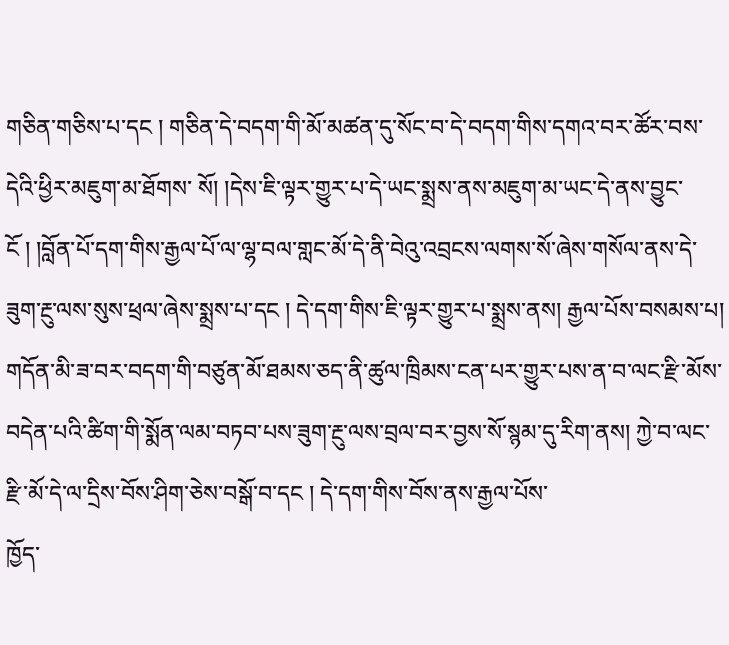གཅིན་གཅིས་པ་དང ། གཅིན་དེ་བདག་གི་མོ་མཚན་དུ་སོང་བ་དེ་བདག་གིས་དགའ་བར་ཚོར་བས་དེའི་ཕྱིར་མཇུག་མ་ཐོགས་ སོ། །དེས་ཇི་ལྟར་གྱུར་པ་དེ་ཡང་སྨྲས་ནས་མཇུག་མ་ཡང་དེ་ནས་བྱུང་ངོ ། །བློན་པོ་དག་གིས་རྒྱལ་པོ་ལ་ལྷ་བལ་གླང་མོ་དེ་ནི་བེའུ་འབྲངས་ལགས་སོ་ཞེས་གསོལ་ནས་དེ་ཟུག་རྔུ་ལས་སུས་ཕྲལ་ཞེས་སྨྲས་པ་དང ། དེ་དག་གིས་ཇི་ལྟར་གྱུར་པ་སྨྲས་ནས། རྒྱལ་པོས་བསམས་པ། གདོན་མི་ཟ་བར་བདག་གི་བཙུན་མོ་ཐམས་ཅད་ནི་ཚུལ་ཁྲིམས་ངན་པར་གྱུར་པས་ན་བ་ལང་རྫི་མོས་བདེན་པའི་ཚིག་གི་སྨོན་ལམ་བཏབ་པས་ཟུག་རྔུ་ལས་བྲལ་བར་བྱས་སོ་སྙམ་དུ་རིག་ནས། ཀྱེ་བ་ལང་རྫི་མོ་དེ་ལ་དྲིས་བོས་ཤིག་ཅེས་བསྒོ་བ་དང ། དེ་དག་གིས་བོས་ནས་རྒྱལ་པོས་
ཁྱོད་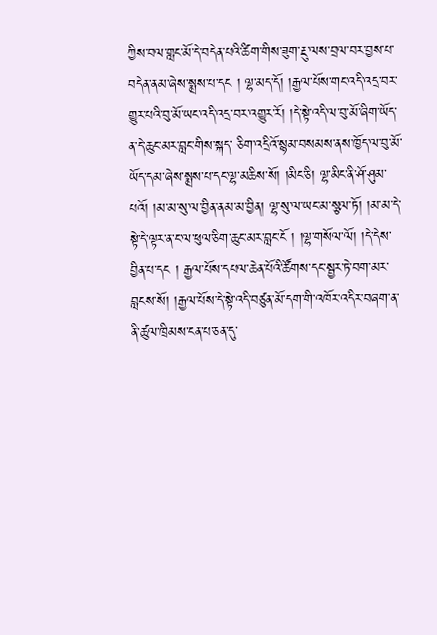ཀྱིས་བལ་གླང་མོ་དེ་བདེན་པའི་ཚིག་གིས་ཟུག་རྔུ་ལས་བྲལ་བར་བྱས་པ་བདེན་ནམ་ཞེས་སྨྲས་པ་དང ། ལྷ་མད་དོ། །རྒྱལ་པོས་གང་འདི་འདྲ་བར་གྱུར་པའི་བུ་མོ་ཡང་འདི་འདྲ་བར་འགྱུར་རོ། །དེ་སྟེ་འདི་ལ་བུ་མོ་ཞིག་ཡོད་ན་དེ་ཆུང་མར་བླང་གིས་སྐད་ ཅིག་འདྲིའོ་སྙམ་བསམས་ནས་ཁྱོད་ལ་བུ་མོ་ཡོད་དམ་ཞེས་སྨྲས་པ་དང་ལྷ་མཆིས་སོ། །མིང་ཅི། ལྷ་མིང་ནི་ཤོ་ཤུམ་པའོ། །མ་མ་སུ་ལ་བྱིན་ནམ་མ་བྱིན། ལྷ་སུ་ལ་ཡང་མ་སྩལ་ཏོ། །མ་མ་དེ་སྟེ་དེ་ལྟར་ན་ང་ལ་ཕུལ་ཅིག་ཆུང་མར་བླང་ངོ ། །ལྷ་གསོལ་ལོ། །དེ་དེས་བྱིན་པ་དང ། རྒྱལ་པོས་དཔལ་ཆེན་པོའི་ཚོགས་དང་སྦྱར་ཏེ་བག་མར་བླངས་སོ། །རྒྱལ་པོས་དེ་སྟེ་འདི་བཙུན་མོ་དག་གི་འཁོར་འདིར་བཞག་ན་ནི་ཚུལ་ཁྲིམས་ངན་པ་ཅན་དུ་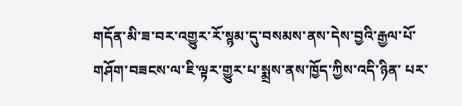གདོན་མི་ཟ་བར་འགྱུར་རོ་སྙམ་དུ་བསམས་ནས་དེས་བྱའི་རྒྱལ་པོ་གཤོག་བཟངས་ལ་ཇི་ལྟར་གྱུར་པ་སྨྲས་ནས་ཁྱོད་ཀྱིས་འདི་ཉིན་ པར་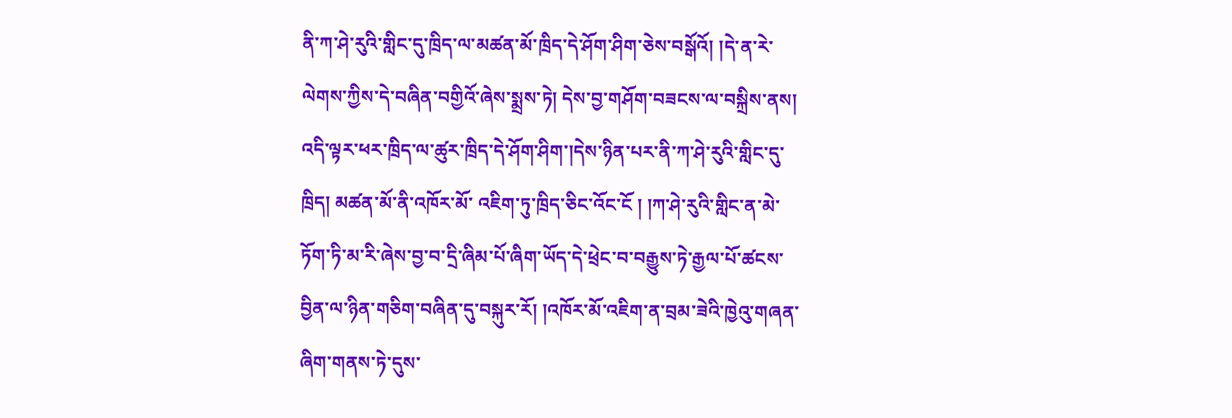ནི་ཀ་ཤེ་རུའི་གླིང་དུ་ཁྲིད་ལ་མཚན་མོ་ཁྲིད་དེ་ཤོག་ཤིག་ཅེས་བསྒོའོ། །དེ་ན་རེ་ལེགས་ཀྱིས་དེ་བཞིན་བགྱིའོ་ཞེས་སྨྲས་ཏེ། དེས་བྱ་གཤོག་བཟངས་ལ་བསྐྲིས་ནས། འདི་ལྟར་ཕར་ཁྲིད་ལ་ཚུར་ཁྲིད་དེ་ཤོག་ཤིག་།དེས་ཉིན་པར་ནི་ཀ་ཤེ་རུའི་གླིང་དུ་ཁྲིད། མཚན་མོ་ནི་འཁོར་མོ་ འཇིག་ཏུ་ཁྲིད་ཅིང་འོང་ངོ ། །ཀ་ཤེ་རུའི་གླིང་ན་མེ་ཏོག་ཏི་མ་རི་ཞེས་བྱ་བ་དྲི་ཞིམ་པོ་ཞིག་ཡོད་དེ་ཕྲེང་བ་བརྒྱུས་ཏེ་རྒྱལ་པོ་ཚངས་བྱིན་ལ་ཉིན་གཅིག་བཞིན་དུ་བསྐུར་རོ། །འཁོར་མོ་འཇིག་ན་བྲམ་ཟེའི་ཁྱེའུ་གཞན་ཞིག་གནས་ཏེ་དུས་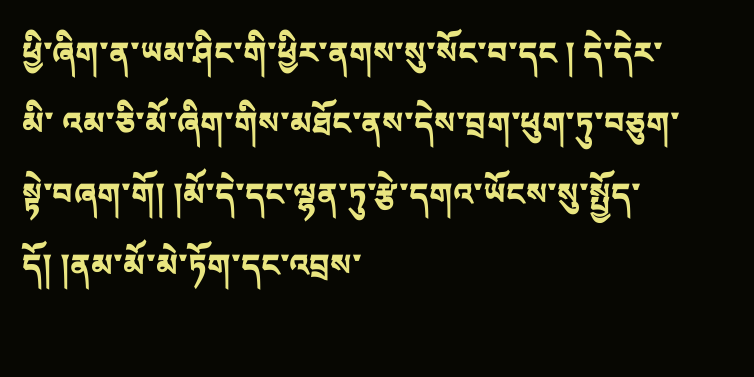ཕྱི་ཞིག་ན་ཡམ་ཤིང་གི་ཕྱིར་ནགས་སུ་སོང་བ་དང ། དེ་དེར་མི་ འམ་ཅི་མོ་ཞིག་གིས་མཐོང་ནས་དེས་བྲག་ཕུག་ཏུ་བཅུག་སྟེ་བཞག་གོ། །མོ་དེ་དང་ལྷན་ཏུ་རྩེ་དགའ་ཡོངས་སུ་སྤྱོད་དོ། །ནམ་མོ་མེ་ཏོག་དང་འབྲས་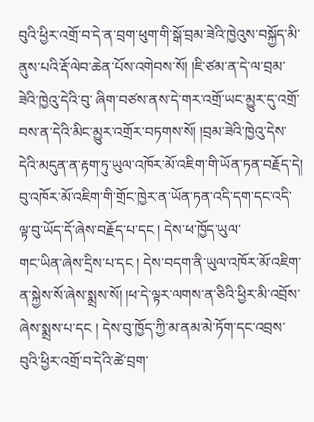བུའི་ཕྱིར་འགྲོ་བ་དེ་ན་བྲག་ཕུག་གི་སྒོ་བྲམ་ཟེའི་ཁྱེའུས་བསྐྱོད་མི་ནུས་པའི་རྡོ་ལེབ་ཆེན་པོས་འགེབས་སོ། །ཇི་ཙམ་ན་དེ་ལ་བྲམ་ཟེའི་ཁྱེའུ་དེའི་བུ་ ཞིག་བཙས་ནས་དེ་གར་འགྲོ་ཡང་མྱུར་དུ་འགྲོ་བས་ན་དེའི་མིང་མྱུར་འགྲོར་བཏགས་སོ། །བྲམ་ཟེའི་ཁྱེའུ་དེས་དེའི་མདུན་ན་རྟག་ཏུ་ཡུལ་འཁོར་མོ་འཇིག་གི་ཡོན་ཏན་བརྗོད་དེ། བུ་འཁོར་མོ་འཇིག་གི་གྲོང་ཁྱེར་ན་ཡོན་ཏན་འདི་དག་དང་འདི་ལྟ་བུ་ཡོད་དོ་ཞེས་བརྗོད་པ་དང ། དེས་ཕ་ཁྱོད་ཡུལ་
གང་ཡིན་ཞེས་དྲིས་པ་དང ། དེས་བདག་ནི་ཡུལ་འཁོར་མོ་འཇིག་ན་སྐྱེས་སོ་ཞེས་སྨྲས་སོ། །ཕ་དེ་ལྟར་ལགས་ན་ཅིའི་ཕྱིར་མི་འབྲོས་ཞེས་སྨྲས་པ་དང ། དེས་བུ་ཁྱོད་ཀྱི་མ་ནམ་མེ་ཏོག་དང་འབྲས་བུའི་ཕྱིར་འགྲོ་བ་དེའི་ཚེ་བྲག་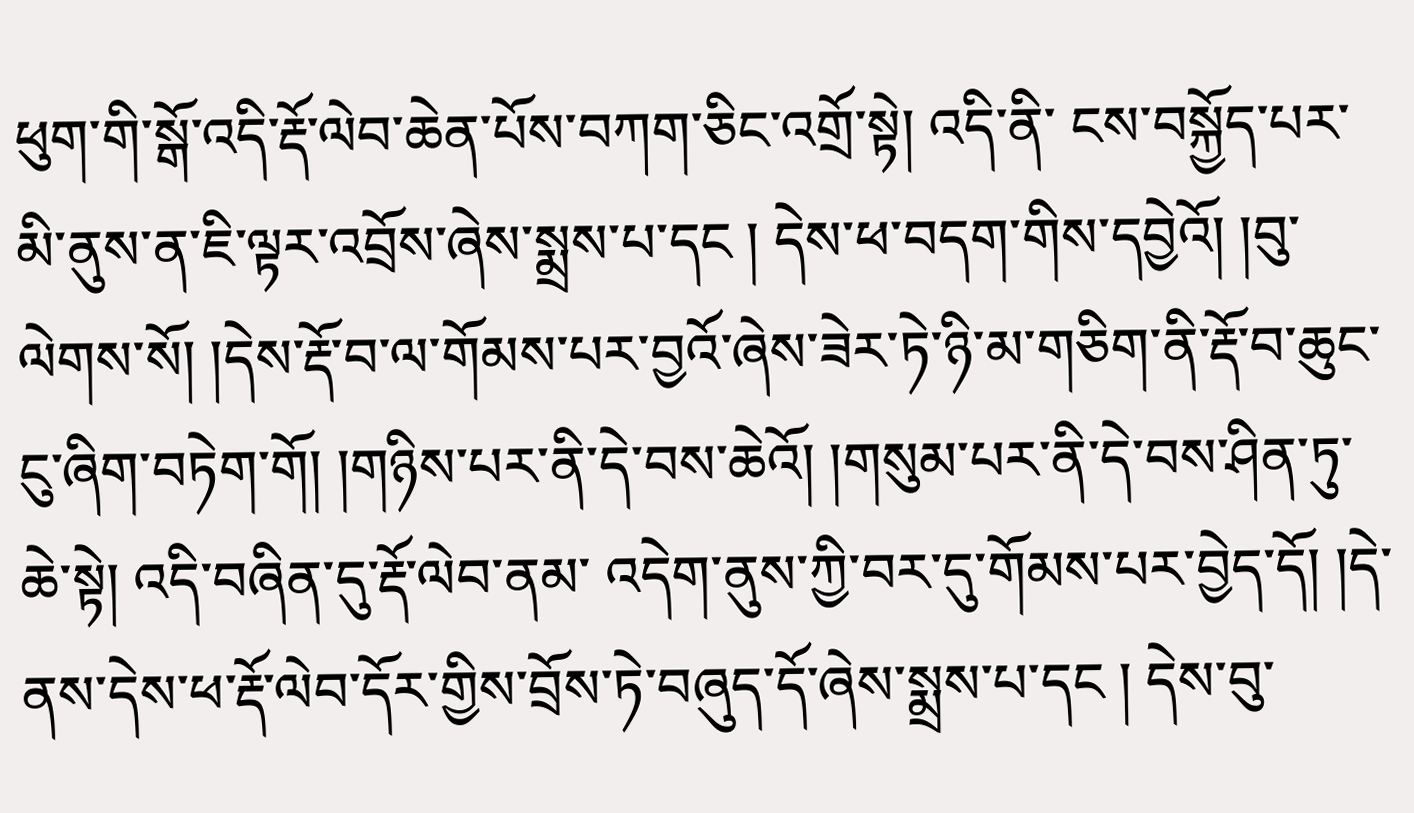ཕུག་གི་སྒོ་འདི་རྡོ་ལེབ་ཆེན་པོས་བཀག་ཅིང་འགྲོ་སྟེ། འདི་ནི་ ངས་བསྐྱོད་པར་མི་ནུས་ན་ཇི་ལྟར་འབྲོས་ཞེས་སྨྲས་པ་དང ། དེས་ཕ་བདག་གིས་དབྱེའོ། །བུ་ལེགས་སོ། །དེས་རྡོ་བ་ལ་གོམས་པར་བྱའོ་ཞེས་ཟེར་ཏེ་ཉི་མ་གཅིག་ནི་རྡོ་བ་ཆུང་ངུ་ཞིག་བཏེག་གོ། །གཉིས་པར་ནི་དེ་བས་ཆེའོ། །གསུམ་པར་ནི་དེ་བས་ཤིན་ཏུ་ཆེ་སྟེ། འདི་བཞིན་དུ་རྡོ་ལེབ་ནམ་ འདེག་ནུས་ཀྱི་བར་དུ་གོམས་པར་བྱེད་དོ། །དེ་ནས་དེས་ཕ་རྡོ་ལེབ་དོར་གྱིས་བྲོས་ཏེ་བཞུད་དོ་ཞེས་སྨྲས་པ་དང ། དེས་བུ་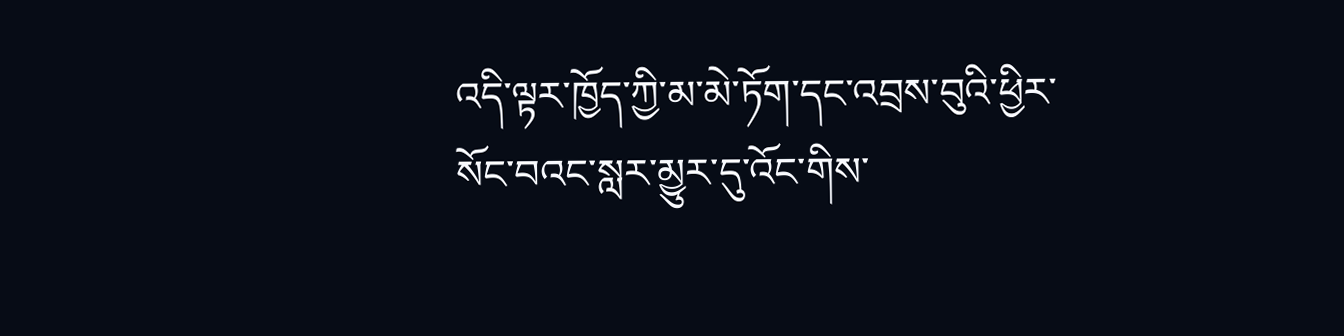འདི་ལྟར་ཁྱོད་ཀྱི་མ་མེ་ཏོག་དང་འབྲས་བུའི་ཕྱིར་སོང་བའང་སླར་མྱུར་དུ་འོང་གིས་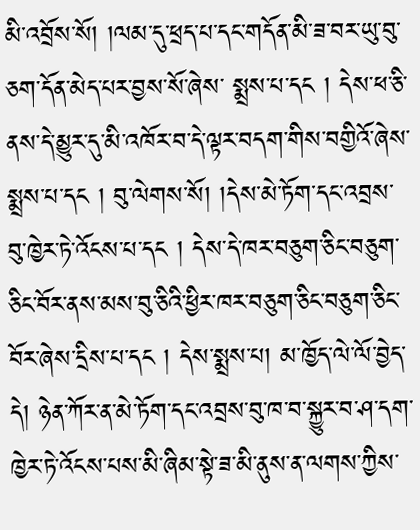མི་འབྲོས་སོ། །ལམ་དུ་ཕྲད་པ་དང་གདོན་མི་ཟ་བར་ཡུ་བུ་ཅག་དོན་མེད་པར་བྱས་སོ་ཞེས་ སྨྲས་པ་དང ། དེས་ཕ་ཅི་ནས་དེ་མྱུར་དུ་མི་འཁོར་བ་དེ་ལྟར་བདག་གིས་བགྱིའོ་ཞེས་སྨྲས་པ་དང ། བུ་ལེགས་སོ། །དེས་མེ་ཏོག་དང་འབྲས་བུ་ཁྱེར་ཏེ་འོངས་པ་དང ། དེས་དེ་ཁར་བཅུག་ཅིང་བཅུག་ཅིང་བོར་ནས་མས་བུ་ཅིའི་ཕྱིར་ཁར་བཅུག་ཅིང་བཅུག་ཅིང་བོར་ཞེས་དྲིས་པ་དང ། དེས་སྨྲས་པ། མ་ཁྱོད་ལེ་ལོ་བྱེད་དེ། ཉེན་ཀོར་ན་མེ་ཏོག་དང་འབྲས་བུ་ཁ་བ་སྐྱུར་བ་ཤ་དག་ཁྱེར་ཏེ་འོངས་པས་མི་ཞིམ་སྟེ་ཟ་མི་ནུས་ན་ལགས་ཀྱིས་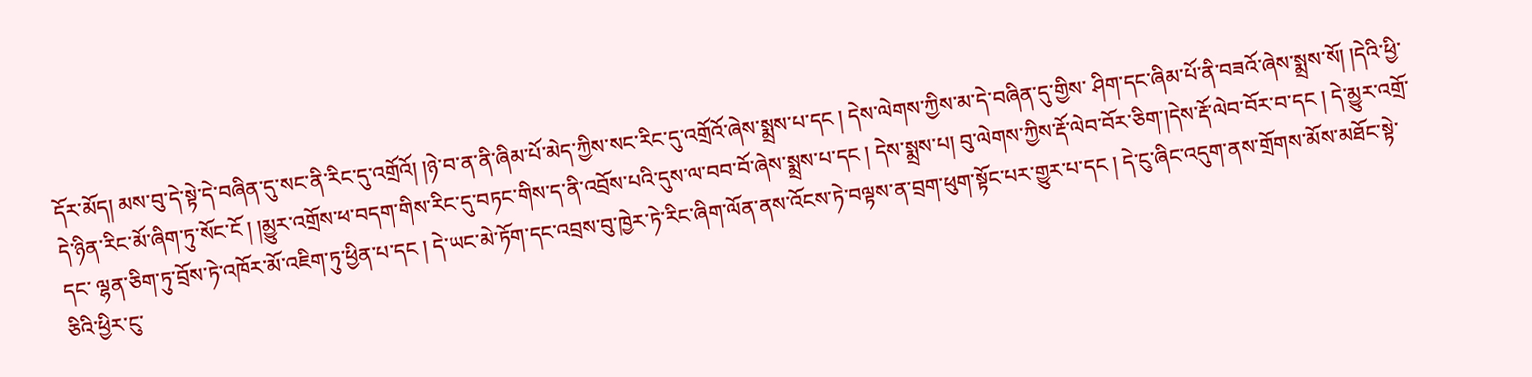དོར་མོད། མས་བུ་དེ་སྟེ་དེ་བཞིན་དུ་སང་ནི་རིང་དུ་འགྲོའོ། །ཉེ་བ་ན་ནི་ཞིམ་པོ་མེད་ཀྱིས་སང་རིང་དུ་འགྲོའོ་ཞེས་སྨྲས་པ་དང ། དེས་ལེགས་ཀྱིས་མ་དེ་བཞིན་དུ་གྱིས་ ཤིག་དང་ཞིམ་པོ་ནི་བཟའོ་ཞེས་སྨྲས་སོ། །དེའི་ཕྱི་དེ་ཉིན་རིང་མོ་ཞིག་ཏུ་སོང་ངོ ། །མྱུར་འགྲོས་ཕ་བདག་གིས་རིང་དུ་བཏང་གིས་ད་ནི་འབྲོས་པའི་དུས་ལ་བབ་བོ་ཞེས་སྨྲས་པ་དང ། དེས་སྨྲས་པ། བུ་ལེགས་ཀྱིས་རྡོ་ལེབ་བོར་ཅིག་།དེས་རྡོ་ལེབ་བོར་བ་དང ། དེ་མྱུར་འགྲོ་དང་ ལྷན་ཅིག་ཏུ་བྲོས་ཏེ་འཁོར་མོ་འཇིག་ཏུ་ཕྱིན་པ་དང ། དེ་ཡང་མེ་ཏོག་དང་འབྲས་བུ་ཁྱེར་ཏེ་རིང་ཞིག་ལོན་ནས་འོངས་ཏེ་བལྟས་ན་བྲག་ཕུག་སྟོང་པར་གྱུར་པ་དང ། དེ་ངུ་ཞིང་འདུག་ནས་གྲོགས་མོས་མཐོང་སྟེ་ཅིའི་ཕྱིར་ངུ་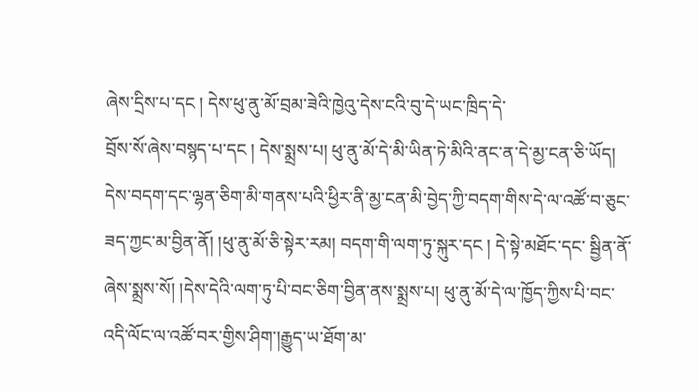ཞེས་དྲིས་པ་དང ། དེས་ཕུ་ནུ་མོ་བྲམ་ཟེའི་ཁྱེའུ་དེས་ངའི་བུ་དེ་ཡང་ཁྲིད་དེ་
བྲོས་སོ་ཞེས་བསྙད་པ་དང ། དེས་སྨྲས་པ། ཕུ་ནུ་མོ་དེ་མི་ཡིན་ཏེ་མིའི་ནང་ན་དེ་མྱ་ངན་ཅི་ཡོད། དེས་བདག་དང་ལྷན་ཅིག་མི་གནས་པའི་ཕྱིར་ནི་མྱ་ངན་མི་བྱེད་ཀྱི་བདག་གིས་དེ་ལ་འཚོ་བ་ཅུང་ཟད་ཀྱང་མ་བྱིན་ནོ། །ཕུ་ནུ་མོ་ཅི་སྟེར་རམ། བདག་གི་ལག་ཏུ་སྐུར་དང ། དེ་སྟེ་མཐོང་དང་ སྦྱིན་ནོ་ཞེས་སྨྲས་སོ། །དེས་དེའི་ལག་ཏུ་པི་བང་ཅིག་བྱིན་ནས་སྨྲས་པ། ཕུ་ནུ་མོ་དེ་ལ་ཁྱོད་ཀྱིས་པི་བང་འདི་ལོང་ལ་འཚོ་བར་གྱིས་ཤིག་།རྒྱུད་ཡ་ཐོག་མ་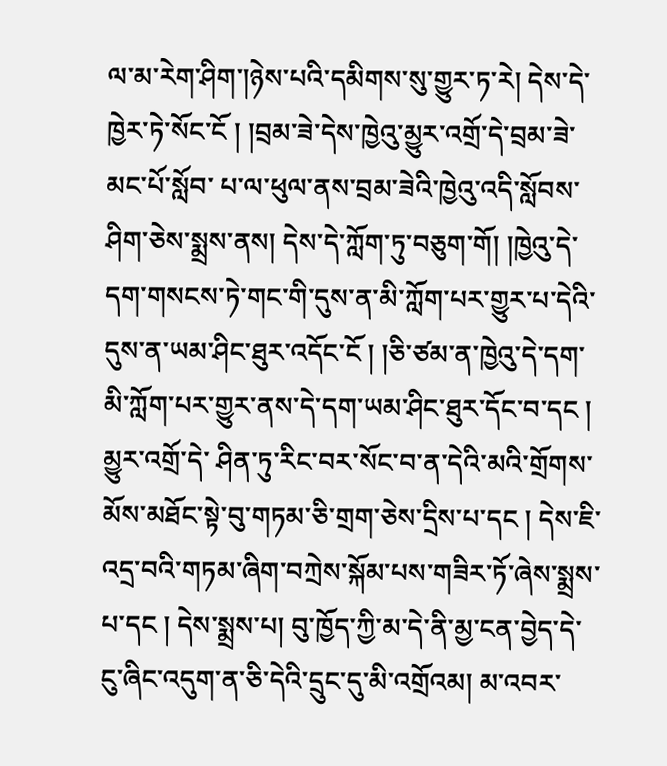ལ་མ་རེག་ཤིག་།ཉེས་པའི་དམིགས་སུ་གྱུར་ཏ་རེ། དེས་དེ་ཁྱེར་ཏེ་སོང་ངོ ། །བྲམ་ཟེ་དེས་ཁྱེའུ་མྱུར་འགྲོ་དེ་བྲམ་ཟེ་མང་པོ་སློབ་ པ་ལ་ཕུལ་ནས་བྲམ་ཟེའི་ཁྱེའུ་འདི་སློབས་ཤིག་ཅེས་སྨྲས་ནས། དེས་དེ་ཀློག་ཏུ་བཅུག་གོ། །ཁྱེའུ་དེ་དག་གསངས་ཏེ་གང་གི་དུས་ན་མི་ཀློག་པར་གྱུར་པ་དེའི་དུས་ན་ཡམ་ཤིང་ཐུར་འདོང་ངོ ། །ཅི་ཙམ་ན་ཁྱེའུ་དེ་དག་མི་ཀློག་པར་གྱུར་ནས་དེ་དག་ཡམ་ཤིང་ཐུར་དོང་བ་དང ། མྱུར་འགྲོ་དེ་ ཤིན་ཏུ་རིང་བར་སོང་བ་ན་དེའི་མའི་གྲོགས་མོས་མཐོང་སྟེ་བུ་གཏམ་ཅི་གྲག་ཅེས་དྲིས་པ་དང ། དེས་ཇི་འདྲ་བའི་གཏམ་ཞིག་བཀྲེས་སྐོམ་པས་གཟིར་ཏོ་ཞེས་སྨྲས་པ་དང ། དེས་སྨྲས་པ། བུ་ཁྱོད་ཀྱི་མ་དེ་ནི་མྱ་ངན་བྱེད་དེ་ངུ་ཞིང་འདུག་ན་ཅི་དེའི་དྲུང་དུ་མི་འགྲོའམ། མ་འབར་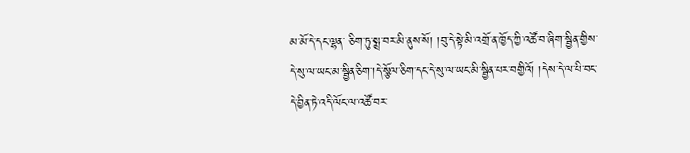མ་མོ་དེ་དང་ལྷན་ ཅིག་ཏུ་སྨྲ་བར་མི་ནུས་སོ། །བུ་དེ་སྟེ་མི་འགྲོ་ན་ཁྱོད་ཀྱི་འཚོ་བ་ཞིག་སྦྱིན་གྱིས་དེ་སུ་ལ་ཡང་མ་སྦྱིན་ཅིག་།དེ་སྩོལ་ཅིག་དང་དེ་སུ་ལ་ཡང་མི་སྦྱིན་པར་བགྱིའོ། །དེས་དེ་ལ་པི་བང་དེ་བྱིན་ཏེ་འདི་ལོང་ལ་འཚོ་བར་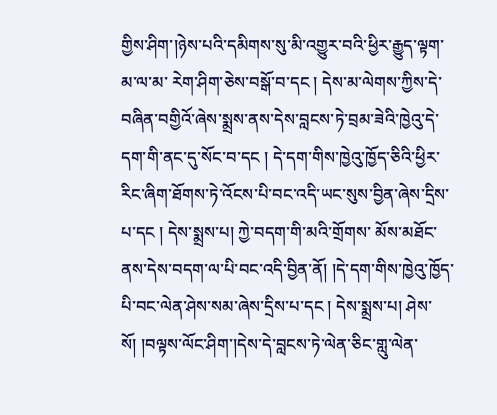གྱིས་ཤིག་།ཉེས་པའི་དམིགས་སུ་མི་འགྱུར་བའི་ཕྱིར་རྒྱུད་ལྟག་མ་ལ་མ་ རེག་ཤིག་ཅེས་བསྒོ་བ་དང ། དེས་མ་ལེགས་ཀྱིས་དེ་བཞིན་བགྱིའོ་ཞེས་སྨྲས་ནས་དེས་བླངས་ཏེ་བྲམ་ཟེའི་ཁྱེའུ་དེ་དག་གི་ནང་དུ་སོང་བ་དང ། དེ་དག་གིས་ཁྱེའུ་ཁྱོད་ཅིའི་ཕྱིར་རིང་ཞིག་ཐོགས་ཏེ་འོངས་པི་བང་འདི་ཡང་སུས་བྱིན་ཞེས་དྲིས་པ་དང ། དེས་སྨྲས་པ། ཀྱེ་བདག་གི་མའི་གྲོགས་ མོས་མཐོང་ནས་དེས་བདག་ལ་པི་བང་འདི་བྱིན་ནོ། །དེ་དག་གིས་ཁྱེའུ་ཁྱོད་པི་བང་ལེན་ཤེས་སམ་ཞེས་དྲིས་པ་དང ། དེས་སྨྲས་པ། ཤེས་སོ། །བལྟས་ལོང་ཤིག་།དེས་དེ་བླངས་ཏེ་ལེན་ཅིང་གླུ་ལེན་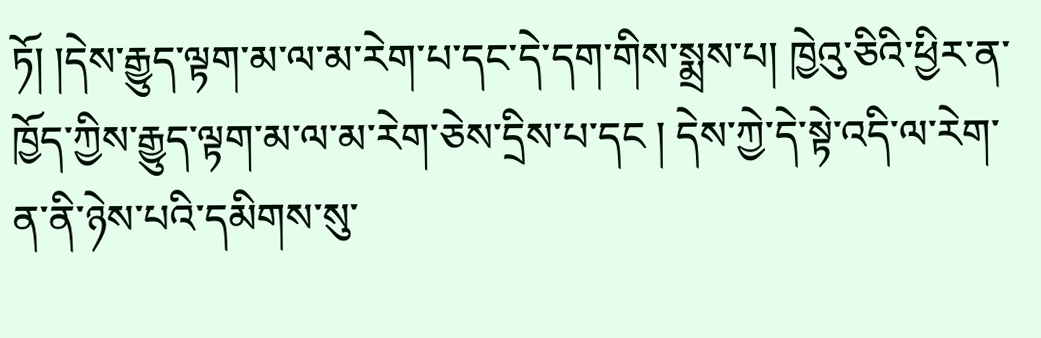ཏོ། །དེས་རྒྱུད་ལྟག་མ་ལ་མ་རེག་པ་དང་དེ་དག་གིས་སྨྲས་པ། ཁྱེའུ་ཅིའི་ཕྱིར་ན་
ཁྱོད་ཀྱིས་རྒྱུད་ལྟག་མ་ལ་མ་རེག་ཅེས་དྲིས་པ་དང ། དེས་ཀྱེ་དེ་སྟེ་འདི་ལ་རེག་ན་ནི་ཉེས་པའི་དམིགས་སུ་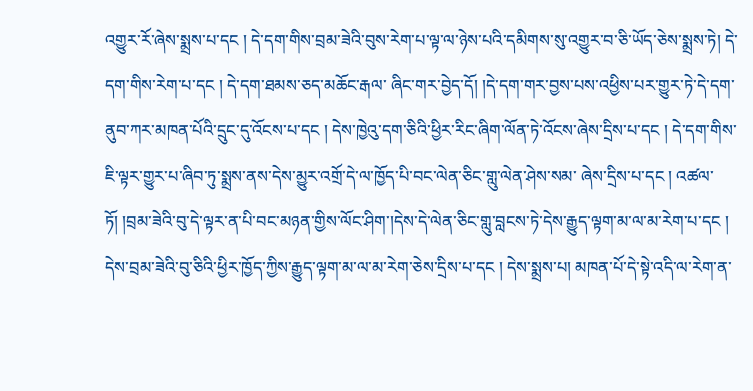འགྱུར་རོ་ཞེས་སྨྲས་པ་དང ། དེ་དག་གིས་བྲམ་ཟེའི་བུས་རེག་པ་ལྟ་ལ་ཉེས་པའི་དམིགས་སུ་འགྱུར་བ་ཅི་ཡོད་ཅེས་སྨྲས་ཏེ། དེ་དག་གིས་རེག་པ་དང ། དེ་དག་ཐམས་ཅད་མཆོང་རྒལ་ ཞིང་གར་བྱེད་དོ། །དེ་དག་གར་བྱས་པས་འཕྱིས་པར་གྱུར་ཏེ་དེ་དག་ནུབ་ཀར་མཁན་པོའི་དྲུང་དུ་འོངས་པ་དང ། དེས་ཁྱེའུ་དག་ཅིའི་ཕྱིར་རིང་ཞིག་ལོན་ཏེ་འོངས་ཞེས་དྲིས་པ་དང ། དེ་དག་གིས་ཇི་ལྟར་གྱུར་པ་ཞིབ་ཏུ་སྨྲས་ནས་དེས་མྱུར་འགྲོ་དེ་ལ་ཁྱོད་པི་བང་ལེན་ཅིང་གླུ་ལེན་ཤེས་སམ་ ཞེས་དྲིས་པ་དང ། འཚལ་ཏོ། །བྲམ་ཟེའི་བུ་དེ་ལྟར་ན་པི་བང་མཉན་གྱིས་ལོང་ཤིག་།དེས་དེ་ལེན་ཅིང་གླུ་བླངས་ཏེ་དེས་རྒྱུད་ལྟག་མ་ལ་མ་རེག་པ་དང ། དེས་བྲམ་ཟེའི་བུ་ཅིའི་ཕྱིར་ཁྱོད་ཀྱིས་རྒྱུད་ལྟག་མ་ལ་མ་རེག་ཅེས་དྲིས་པ་དང ། དེས་སྨྲས་པ། མཁན་པོ་དེ་སྟེ་འདི་ལ་རེག་ན་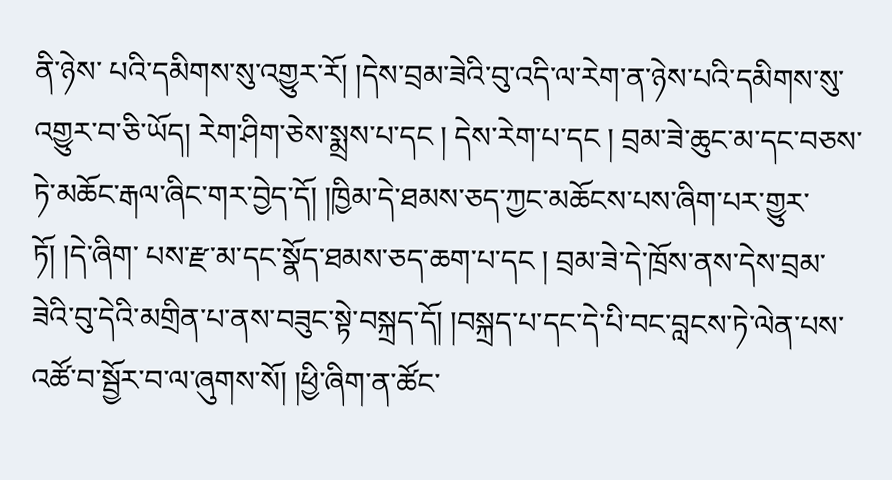ནི་ཉེས་ པའི་དམིགས་སུ་འགྱུར་རོ། །དེས་བྲམ་ཟེའི་བུ་འདི་ལ་རེག་ན་ཉེས་པའི་དམིགས་སུ་འགྱུར་བ་ཅི་ཡོད། རེག་ཤིག་ཅེས་སྨྲས་པ་དང ། དེས་རེག་པ་དང ། བྲམ་ཟེ་ཆུང་མ་དང་བཅས་ཏེ་མཆོང་རྒལ་ཞིང་གར་བྱེད་དོ། །ཁྱིམ་དེ་ཐམས་ཅད་ཀྱང་མཆོངས་པས་ཞིག་པར་གྱུར་ཏོ། །དེ་ཞིག་ པས་རྫ་མ་དང་སྣོད་ཐམས་ཅད་ཆག་པ་དང ། བྲམ་ཟེ་དེ་ཁྲོས་ནས་དེས་བྲམ་ཟེའི་བུ་དེའི་མགྲིན་པ་ནས་བཟུང་སྟེ་བསྐྲད་དོ། །བསྐྲད་པ་དང་དེ་པི་བང་བླངས་ཏེ་ལེན་པས་འཚོ་བ་སྦྱོར་བ་ལ་ཞུགས་སོ། །ཕྱི་ཞིག་ན་ཚོང་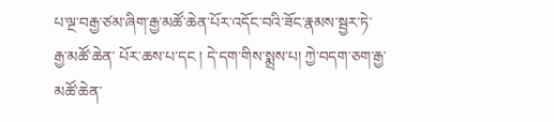པ་ལྔ་བརྒྱ་ཙམ་ཞིག་རྒྱ་མཚོ་ཆེན་པོར་འདོང་བའི་ཟོང་རྣམས་སྦྱར་ཏེ་རྒྱ་མཚོ་ཆེན་ པོར་ཆས་པ་དང ། དེ་དག་གིས་སྨྲས་པ། ཀྱེ་བདག་ཅག་རྒྱ་མཚོ་ཆེན་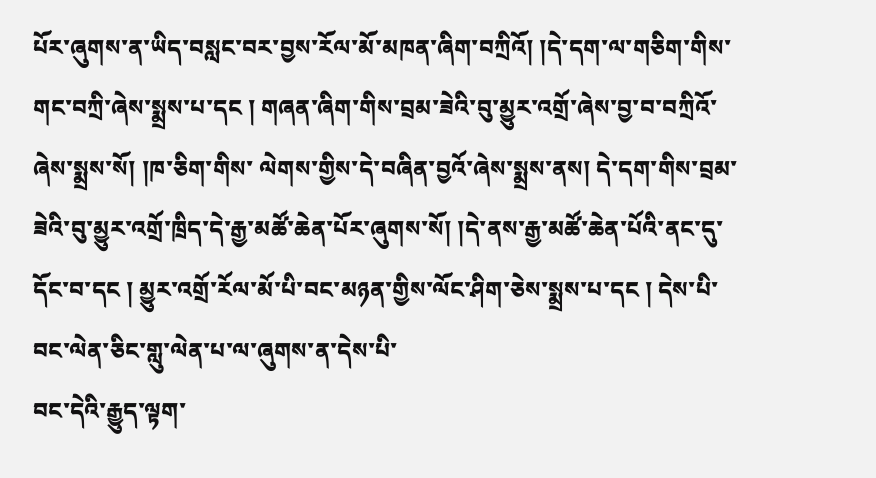པོར་ཞུགས་ན་ཡིད་བསླང་བར་བྱས་རོལ་མོ་མཁན་ཞིག་བཀྲིའོ། །དེ་དག་ལ་གཅིག་གིས་གང་བཀྲི་ཞེས་སྨྲས་པ་དང ། གཞན་ཞིག་གིས་བྲམ་ཟེའི་བུ་མྱུར་འགྲོ་ཞེས་བྱ་བ་བཀྲིའོ་ཞེས་སྨྲས་སོ། །ཁ་ཅིག་གིས་ ལེགས་གྱིས་དེ་བཞིན་བྱའོ་ཞེས་སྨྲས་ནས། དེ་དག་གིས་བྲམ་ཟེའི་བུ་མྱུར་འགྲོ་ཁྲིད་དེ་རྒྱ་མཚོ་ཆེན་པོར་ཞུགས་སོ། །དེ་ནས་རྒྱ་མཚོ་ཆེན་པོའི་ནང་དུ་དོང་བ་དང ། མྱུར་འགྲོ་རོལ་མོ་པི་བང་མཉན་གྱིས་ལོང་ཤིག་ཅེས་སྨྲས་པ་དང ། དེས་པི་བང་ལེན་ཅིང་གླུ་ལེན་པ་ལ་ཞུགས་ན་དེས་པི་
བང་དེའི་རྒྱུད་ལྟག་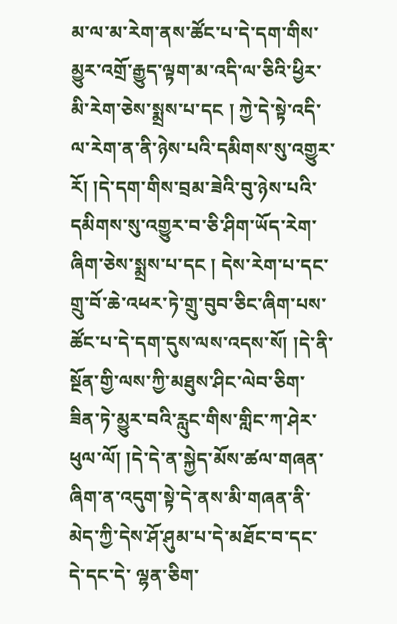མ་ལ་མ་རེག་ནས་ཚོང་པ་དེ་དག་གིས་མྱུར་འགྲོ་རྒྱུད་ལྟག་མ་འདི་ལ་ཅིའི་ཕྱིར་མི་རེག་ཅེས་སྨྲས་པ་དང ། ཀྱེ་དེ་སྟེ་འདི་ལ་རེག་ན་ནི་ཉེས་པའི་དམིགས་སུ་འགྱུར་རོ། །དེ་དག་གིས་བྲམ་ཟེའི་བུ་ཉེས་པའི་དམིགས་སུ་འགྱུར་བ་ཅི་ཤིག་ཡོད་རེག་ཞིག་ཅེས་སྨྲས་པ་དང ། དེས་རེག་པ་དང་གྲུ་བོ་ཆེ་འཕར་ཏེ་གྲུ་བུབ་ཅིང་ཞིག་པས་ཚོང་པ་དེ་དག་དུས་ལས་འདས་སོ། །དེ་ནི་སྔོན་གྱི་ལས་ཀྱི་མཐུས་ཤིང་ལེབ་ཅིག་ཟིན་ཏེ་མྱུར་བའི་རླུང་གིས་གླིང་ཀ་ཤེར་ཕུལ་ལོ། །དེ་དེ་ན་སྐྱེད་མོས་ཚལ་གཞན་ཞིག་ན་འདུག་སྟེ་དེ་ནས་མི་གཞན་ནི་མེད་ཀྱི་དེས་ཤོ་ཤུམ་པ་དེ་མཐོང་བ་དང་དེ་དང་དེ་ ལྷན་ཅིག་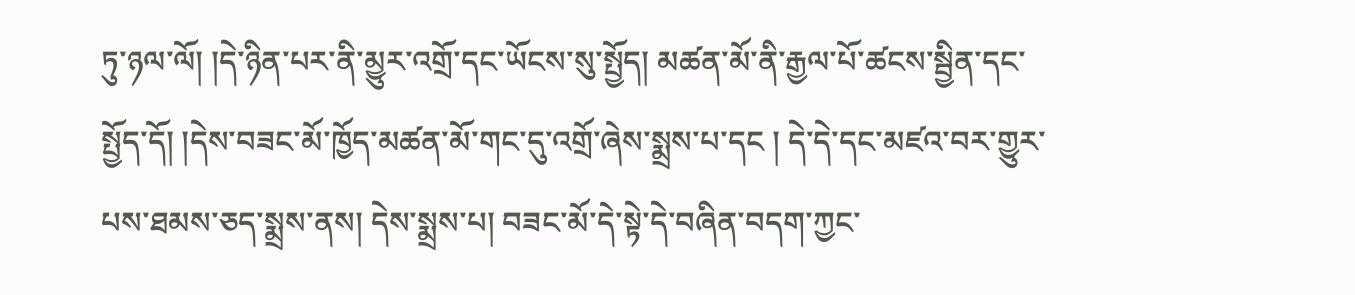ཏུ་ཉལ་ལོ། །དེ་ཉིན་པར་ནི་མྱུར་འགྲོ་དང་ཡོངས་སུ་སྤྱོད། མཚན་མོ་ནི་རྒྱལ་པོ་ཚངས་སྦྱིན་དང་སྤྱོད་དོ། །དེས་བཟང་མོ་ཁྱོད་མཚན་མོ་གང་དུ་འགྲོ་ཞེས་སྨྲས་པ་དང ། དེ་དེ་དང་མཛའ་བར་གྱུར་པས་ཐམས་ཅད་སྨྲས་ནས། དེས་སྨྲས་པ། བཟང་མོ་དེ་སྟེ་དེ་བཞིན་བདག་ཀྱང་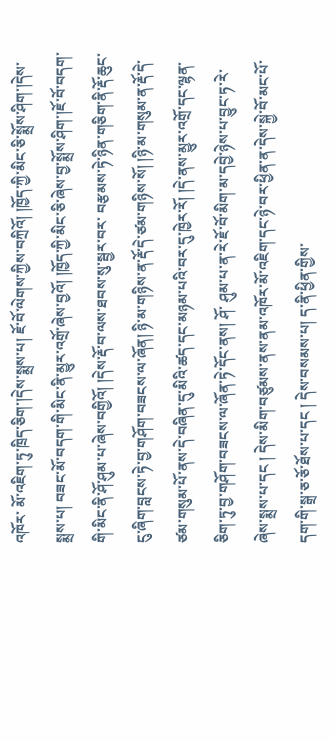འཁོར་ མོ་འཇིག་ཏུ་ཁྲིད་ཅིག་།དེས་སྨྲས་པ། ཇོ་བོ་ལེགས་ཀྱིས་བཀྲིའོ། །ཁྱོད་ཀྱི་མིང་ཅི་སྨྲོས་ཤིག་།དེས་སྨྲས་པ། བཟང་མོ་བདག་གི་མིང་ནི་མྱུར་འགྲོ་ཞེས་བྱའོ། །ཁྱོད་ཀྱི་མིང་ཅི་ཞེས་བྱ་སྨྲོས་ཤིག་།ཇོ་བོ་བདག་གི་མིང་ནི་ཤོ་ཤུམ་པ་ཞེས་བགྱིའོ། །དེས་རྡོ་བ་ལས་ཐབས་སུ་སྦྱར་བར་ བརྩམས་ཏེ་ཉིན་གཅིག་ནི་རྡོ་ཆུང་ངུ་ཞིག་བླངས་ཏེ་བྱ་གཤོག་བཟངས་ལ་ཞོན། ཉི་མ་གཉིས་ན་རྡོ་དེ་ཙམ་གཉིས་སོ། །ཉི་མ་གསུམ་ན་རྡོ་དེ་ཙམ་གསུམ་པོ་ནས་དེ་བཞིན་དུ་མིའི་ཚད་དང་མཉམ་པའི་བར་དུ་ཁྱེར་རོ། །དེ་ནས་མྱུར་འགྲོ་དང་ལྷན་ཅིག་ཏུ་བྱ་གཤོག་བཟངས་ལ་ཞོན་ཏེ་དོང་ནས། ཤོ་ ཤུམ་པ་ན་རེ་ཇོ་བོ་མིག་མ་དབྱེ་ཉེས་པ་བྱུང་ཏ་རེ་ཞེས་སྨྲས་པ་དང ། དེས་མིག་བཙུམས་ནས་ནམ་འཁོར་མོ་འཇིག་དང་ཉེ་བར་ཕྱིན་ན་དེས་སྐྱེ་བོ་མང་པོ་དག་གི་སྒྲ་ཅ་ཅོ་ཐོས་པ་དང ། དེས་བསམས་པ། ད་ནི་ཕྱིན་གྱིས་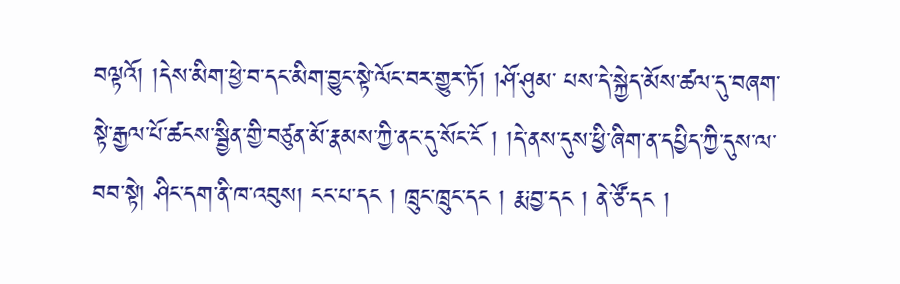བལྟའོ། །དེས་མིག་ཕྱེ་བ་དང་མིག་བྱུང་སྟེ་ལོང་བར་གྱུར་ཏོ། །ཤོ་ཤུམ་ པས་དེ་སྐྱེད་མོས་ཚལ་དུ་བཞག་སྟེ་རྒྱལ་པོ་ཚངས་སྦྱིན་གྱི་བཙུན་མོ་རྣམས་ཀྱི་ནང་དུ་སོང་ངོ ། །དེ་ནས་དུས་ཕྱི་ཞིག་ན་དཔྱིད་ཀྱི་དུས་ལ་བབ་སྟེ། ཤིང་དག་ནི་ཁ་འབུས། ངང་པ་དང ། ཁྲུང་ཁྲུང་དང ། རྨ་བྱ་དང ། ནེ་ཙོ་དང །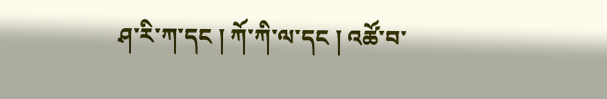ཤ་རི་ཀ་དང ། ཀོ་ཀི་ལ་དང ། འཚོ་བ་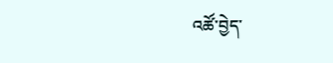འཚོ་བྱེད་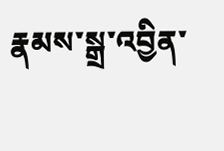རྣམས་སྒྲ་འབྱིན་